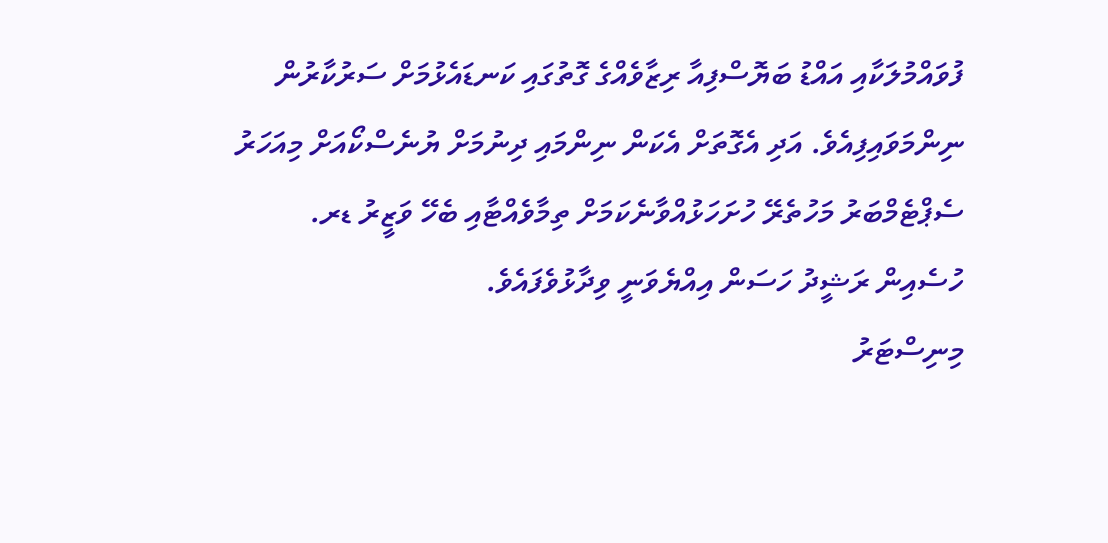ފުވައްމުލަކާއި އައްޑު ބަޔޮސްފިއާ ރިޒާވެއްގެ ގޮތުގައި ކަނޑައެޅުމަށް ސަރުކާރުން ނިންމަވައިފިއެވެ. އަދި އެގޮތަށް އެކަން ނިންމައި ދިނުމަށް ޔުނެސްކޯއަށް މިއަހަރު ސެޕްޓެމްބަރު މަހުތެރޭ ހުށަހަޅުއްވާނެކަމަށް ތިމާވެއްޓާއި ބެހޭ ވަޒީރު ޑރ. ހުސެއިން ރަޝީދު ހަސަން އިއްޔެވަނީ ވިދާޅުވެފައެވެ.
މިނިސްޓަރު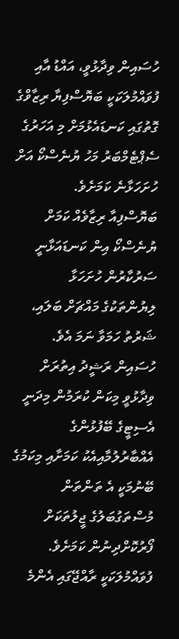ހުސައިން ވިދާޅުވީ، އައްޑު އާއި ފުވައްމުލަކަކީ ބަޔޮސްފިޔާ ރިޒާވްގެ ގޮތުގައި ކަނޑައެޅުމަށް މި އަހަރުގެ ސެޕްޓެމްބަރު މަހު ޔުނެސްކޯ އަށް ހުށަހަޅާނެ ކަމަށެވެ.
ބަޔޮސްފިއާ ރިޒާވެއް ކަމަށް ޔުނެސްކޯ އިން ކަނޑައަޅާނީ ސަރުކާރުން ހުށަހަޅާ ލިޔުންތަކުގެ މައްޗަށް ބަލައި، ޝަރުތު ހަމަވާ ނަމަ އެވެ. ހުސައިން ރަޝީދު އިތުރަށް ވިދާޅުވީ މިކަން ކުރަމުން މިދަނީ އެސިޓީގެ ބޭފުޅުންގެ އެއްބާރުލުމާއިއެކު ކަމަށާއި މިކަމުގެ ބޭނުމަކީ އެ ތަންތަން މުސްތަގުބަލުގެ ޖީލުތަކަށް ފޯރުކޮށްދިނުން ކަމަށެވެ.
ފުވައްމުލަކަކީ ރާއްޖޭގައި އެންމެ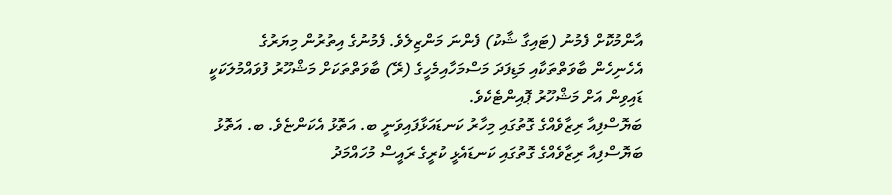އާންމުކޮށް ފެމުނު (ޓައިގާ ޝާކު) ފެންނަ މަންޒިލެވެ. ފެމުނުގެ އިތުރުން މިޔަރުގެ އެހެނިހެން ބާވަތްތަކާއި މަޑިފަދަ މަސްމަހާއިމެހީގެ (ރޭ) ބާވަތްތަކަށް މަޝްހޫރު ފުވައްމުލަކަކީ ޑައިވިން އަށް މަޝްހޫރު ޕޮއިންޓެކެވެ.
ބަޔޮސްފިއާ ރިޒާވެއްގެ ގޮތުގައި މިހާރު ކަނޑައަޅާފައިވަނީ ބ. އަތޮޅު އެކަންޏެވެ. ބ. އަތޮޅު ބަޔޮސްފިއާ ރިޒާވެއްގެ ގޮތުގައި ކަނޑައެޅީ ކުރީގެ ރައީސް މުހައްމަދު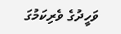ވަހީދުގެ ވެރިކަމުގަ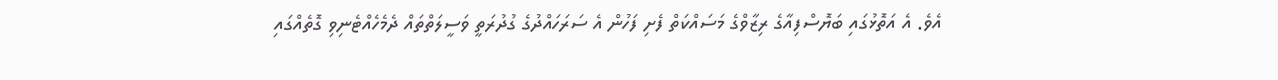އެވެ. އެ އަތޮޅުގައި ބަޔޮސްފިއާގެ ރިޒާވްގެ މަސައްކަތް ފެށި ފަހުން އެ ސަރަހައްދުގެ ގުދުރަތީ ވަސީލަތްތައް ދެމެހެއްޓެނިވި ގޮތެއްގައި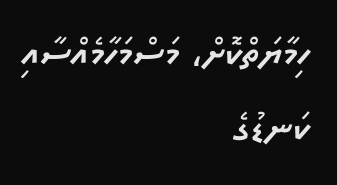ހިމާޔަތްކޮށް، މަސްމަހާމެއްސާއި ކަނޑުގެ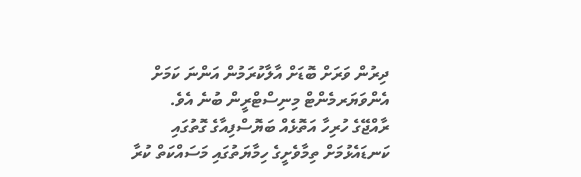ދިރުން ވަރަށް ބޮޑަށް އާލާކުރަމުން އަންނަ ކަމަށް އެންވަޔަރމެންޓް މިނިސްޓްރީން ބުނެ އެވެ.
ރާއްޖޭގެ ހުރިހާ އަތޮޅެއް ބަޔޮސްފިއާގެ ގޮތުގައި ކަނޑައެޅުމަށް ތިމާވެށީގެ ހިމާޔަތުގައި މަސައްކަތް ކުރާ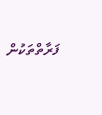ފަރާތްތަކުން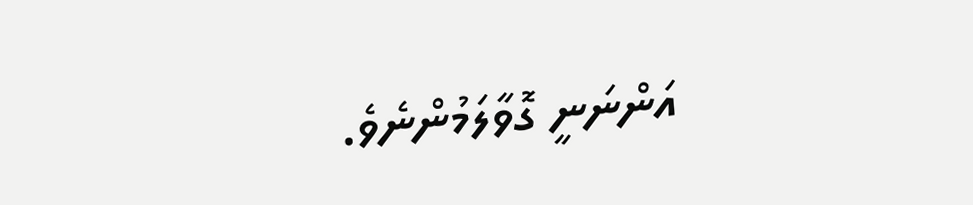އަންނަނީ ގޮވާލަމުންނެވެ.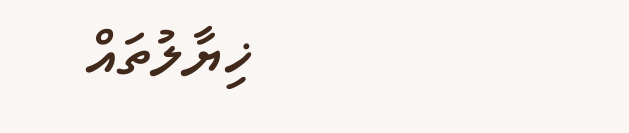ޚިޔާލުތައް